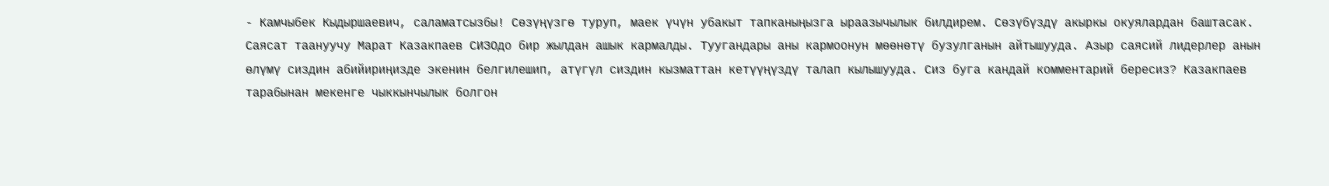- Камчыбек Кыдыршаевич, саламатсызбы! Сѳзүңүзгѳ туруп, маек үчүн убакыт тапканыңызга ыраазычылык билдирем. Сѳзүбүздү акыркы окуялардан баштасак. Саясат таануучу Марат Казакпаев СИЗОдо бир жылдан ашык кармалды. Туугандары аны кармоонун мѳѳнѳтү бузулганын айтышууда. Азыр саясий лидерлер анын ѳлүмү сиздин абийириңизде экенин белгилешип, атүгүл сиздин кызматтан кетүүңүздү талап кылышууда. Сиз буга кандай комментарий бересиз? Казакпаев тарабынан мекенге чыккынчылык болгон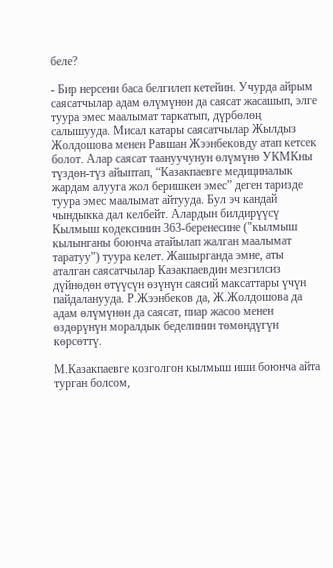беле?

- Бир нерсени баса белгилеп кетейин. Учурда айрым саясатчылар адам өлүмүнөн да саясат жасашып, элге туура эмес маалымат таркатып, дүрбөлөң салышууда. Мисал катары саясатчылар Жылдыз Жолдошова менен Равшан Жээнбековду атап кетсек болот. Алар саясат таануучунун өлүмүнө УКМКны түздөн-түз айыптап, “Казакпаевге медициналык жардам алууга жол беришкен эмес” деген таризде туура эмес маалымат айтууда. Бул эч кандай чындыкка дал келбейт. Алардын билдирүүсү Кылмыш кодексинин 363-беренесине ("кылмыш кылынганы боюнча атайылап жалган маалымат таратуу") туура келет. Жашырганда эмне, аты аталган саясатчылар Казакпаевдин мезгилсиз дүйнѳдѳн ѳтүүсүн ѳзүнүн саясий максаттары үчүн пайдаланууда. Р.Жээнбеков да, Ж.Жолдошова да адам ѳлүмүнѳн да саясат, пиар жасоо менен ѳздөрүнүн моралдык беделинин тѳмѳндүгүн кѳрсѳттү.

М.Казакпаевге козголгон кылмыш иши боюнча айта турган болсом,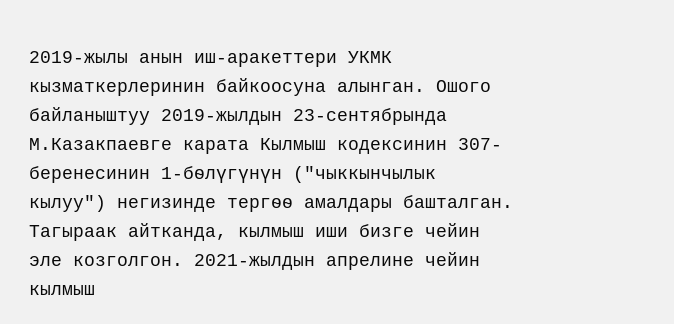2019-жылы анын иш-аракеттери УКМК кызматкерлеринин байкоосуна алынган. Ошого байланыштуу 2019-жылдын 23-сентябрында М.Казакпаевге карата Кылмыш кодексинин 307-беренесинин 1-бѳлүгүнүн ("чыккынчылык кылуу") негизинде тергѳѳ амалдары башталган. Тагыраак айтканда, кылмыш иши бизге чейин эле козголгон. 2021-жылдын апрелине чейин кылмыш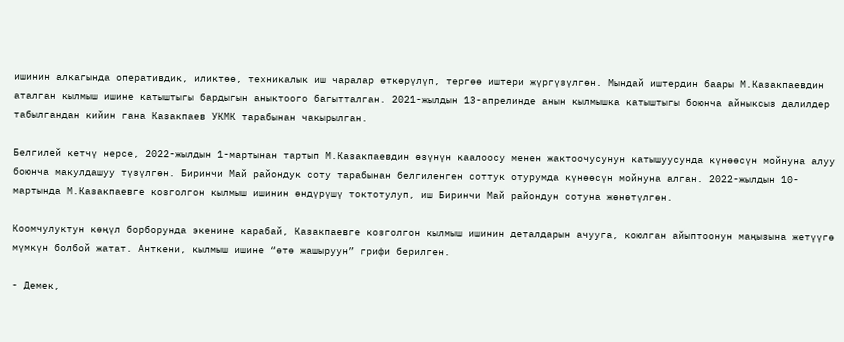ишинин алкагында оперативдик, иликтѳѳ, техникалык иш чаралар ѳткѳрүлүп, тергѳѳ иштери жүргүзүлгѳн. Мындай иштердин баары М.Казакпаевдин аталган кылмыш ишине катыштыгы бардыгын аныктоого багытталган. 2021-жылдын 13-апрелинде анын кылмышка катыштыгы боюнча айныксыз далилдер табылгандан кийин гана Казакпаев УКМК тарабынан чакырылган.

Белгилей кетчү нерсе, 2022-жылдын 1-мартынан тартып М.Казакпаевдин ѳзүнүн каалоосу менен жактоочусунун катышуусунда күнѳѳсүн мойнуна алуу боюнча макулдашуу түзүлгѳн. Биринчи Май райондук соту тарабынан белгиленген соттук отурумда күнѳѳсүн мойнуна алган. 2022-жылдын 10-мартында М.Казакпаевге козголгон кылмыш ишинин ѳндүрүшү токтотулуп, иш Биринчи Май райондун сотуна жѳнѳтүлгѳн.

Коомчулуктун кѳңүл борборунда экенине карабай, Казакпаевге козголгон кылмыш ишинин деталдарын ачууга, коюлган айыптоонун маңызына жетүүгѳ мүмкүн болбой жатат. Анткени, кылмыш ишине “ѳтѳ жашыруун” грифи берилген.

- Демек,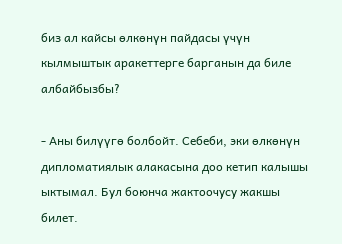биз ал кайсы ѳлкѳнүн пайдасы үчүн кылмыштык аракеттерге барганын да биле албайбызбы?

- Аны билүүгѳ болбойт. Себеби, эки ѳлкѳнүн дипломатиялык алакасына доо кетип калышы ыктымал. Бул боюнча жактоочусу жакшы билет.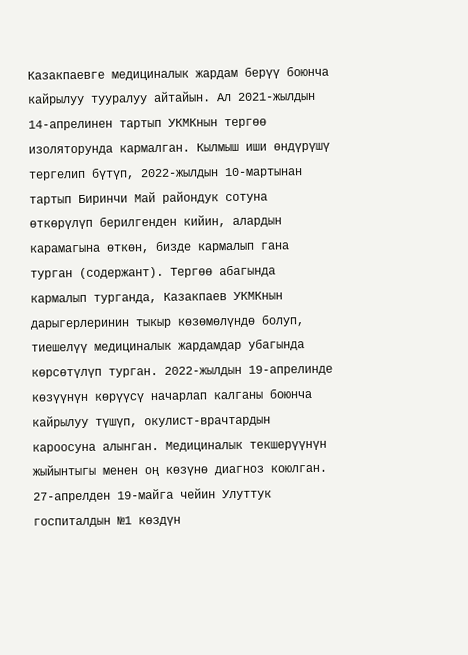Казакпаевге медициналык жардам берүү боюнча кайрылуу тууралуу айтайын. Ал 2021-жылдын 14-апрелинен тартып УКМКнын тергѳѳ изоляторунда кармалган. Кылмыш иши өндүрүшү тергелип бүтүп, 2022-жылдын 10-мартынан тартып Биринчи Май райондук сотуна ѳткѳрүлүп берилгенден кийин, алардын карамагына өткөн, бизде кармалып гана турган (содержант). Тергѳѳ абагында кармалып турганда, Казакпаев УКМКнын дарыгерлеринин тыкыр кѳзѳмѳлүндѳ болуп, тиешелүү медициналык жардамдар убагында кѳрсѳтүлүп турган. 2022-жылдын 19-апрелинде кѳзүүнүн кѳрүүсү начарлап калганы боюнча кайрылуу түшүп, окулист-врачтардын кароосуна алынган. Медициналык текшерүүнүн жыйынтыгы менен оң кѳзүнѳ диагноз коюлган. 27-апрелден 19-майга чейин Улуттук госпиталдын №1 кѳздүн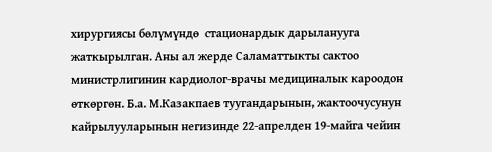хирургиясы бѳлүмүндѳ  стационардык дарыланууга жаткырылган. Аны ал жерде Саламаттыкты сактоо министрлигинин кардиолог-врачы медициналык кароодон ѳткѳргѳн. Б.а. М.Казакпаев туугандарынын, жактоочусунун кайрылууларынын негизинде 22-апрелден 19-майга чейин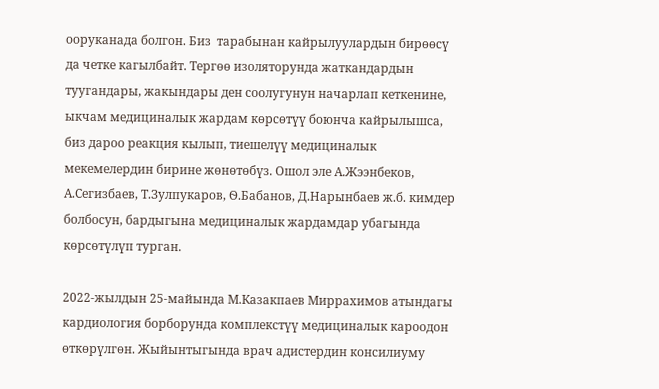ооруканада болгон. Биз  тарабынан кайрылуулардын бирѳѳсү да четке кагылбайт. Тергѳѳ изоляторунда жаткандардын туугандары, жакындары ден соолугунун начарлап кеткенине, ыкчам медициналык жардам кѳрсѳтүү боюнча кайрылышса, биз дароо реакция кылып, тиешелүү медициналык мекемелердин бирине жѳнѳтѳбүз. Ошол эле А.Жээнбеков, А.Сегизбаев, Т.Зулпукаров, Ѳ.Бабанов, Д.Нарынбаев ж.б. кимдер болбосун, бардыгына медициналык жардамдар убагында кѳрсѳтүлүп турган.

2022-жылдын 25-майында М.Казакпаев Миррахимов атындагы кардиология борборунда комплекстүү медициналык кароодон ѳткѳрүлгѳн. Жыйынтыгында врач адистердин консилиуму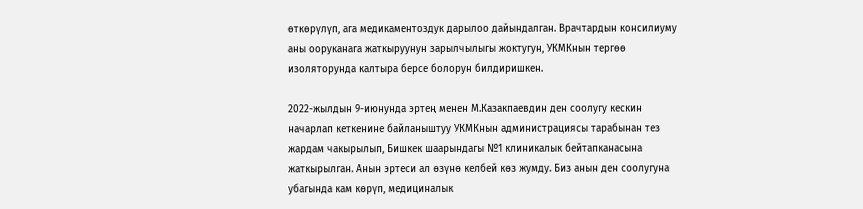ѳткѳрүлүп, ага медикаментоздук дарылоо дайындалган. Врачтардын консилиуму аны ооруканага жаткыруунун зарылчылыгы жоктугун, УКМКнын тергѳѳ изоляторунда калтыра берсе болорун билдиришкен.

2022-жылдын 9-июнунда эртең менен М.Казакпаевдин ден соолугу кескин начарлап кеткенине байланыштуу УКМКнын администрациясы тарабынан тез жардам чакырылып, Бишкек шаарындагы №1 клиникалык бейтапканасына жаткырылган. Анын эртеси ал ѳзүнѳ келбей кѳз жумду. Биз анын ден соолугуна убагында кам кѳрүп, медициналык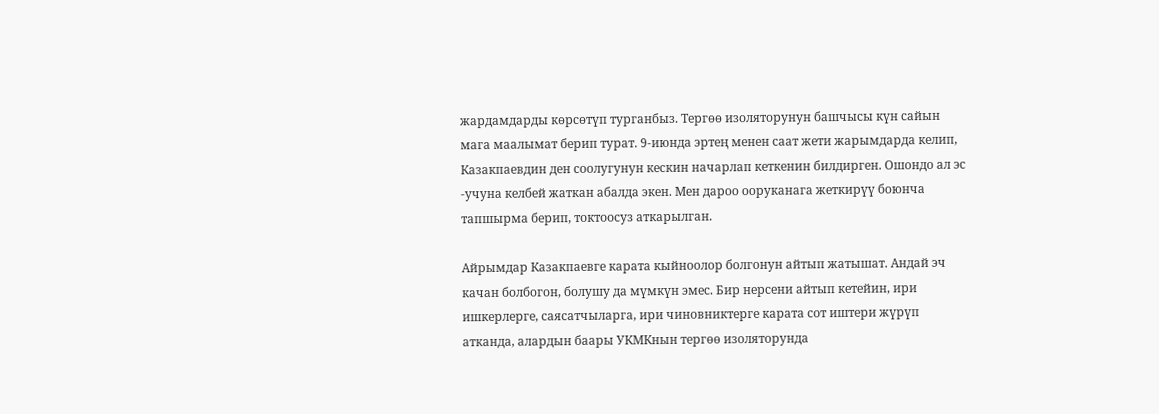жардамдарды кѳрсѳтүп турганбыз. Тергѳѳ изоляторунун башчысы күн сайын мага маалымат берип турат. 9-июнда эртең менен саат жети жарымдарда келип, Казакпаевдин ден соолугунун кескин начарлап кеткенин билдирген. Ошондо ал эс -учуна келбей жаткан абалда экен. Мен дароо ооруканага жеткирүү боюнча тапшырма берип, токтоосуз аткарылган.

Айрымдар Казакпаевге карата кыйноолор болгонун айтып жатышат. Андай эч качан болбогон, болушу да мүмкүн эмес. Бир нерсени айтып кетейин, ири ишкерлерге, саясатчыларга, ири чиновниктерге карата сот иштери жүрүп атканда, алардын баары УКМКнын тергѳѳ изоляторунда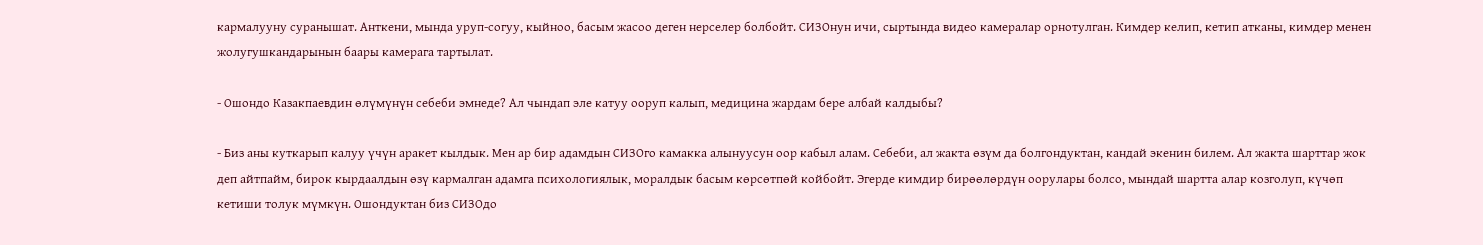кармалууну суранышат. Анткени, мында уруп-согуу, кыйноо, басым жасоо деген нерселер болбойт. СИЗОнун ичи, сыртында видео камералар орнотулган. Кимдер келип, кетип атканы, кимдер менен жолугушкандарынын баары камерага тартылат.

- Ошондо Казакпаевдин ѳлүмүнүн себеби эмнеде? Ал чындап эле катуу ооруп калып, медицина жардам бере албай калдыбы?

- Биз аны куткарып калуу үчүн аракет кылдык. Мен ар бир адамдын СИЗОго камакка алынуусун оор кабыл алам. Себеби, ал жакта ѳзүм да болгондуктан, кандай экенин билем. Ал жакта шарттар жок деп айтпайм, бирок кырдаалдын ѳзү кармалган адамга психологиялык, моралдык басым кѳрсѳтпѳй койбойт. Эгерде кимдир бирѳѳлѳрдүн оорулары болсо, мындай шартта алар козголуп, күчѳп кетиши толук мүмкүн. Ошондуктан биз СИЗОдо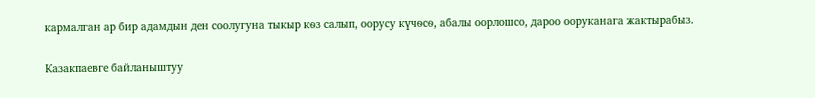кармалган ар бир адамдын ден соолугуна тыкыр кѳз салып, оорусу күчѳсѳ, абалы оорлошсо, дароо ооруканага жактырабыз.

Казакпаевге байланыштуу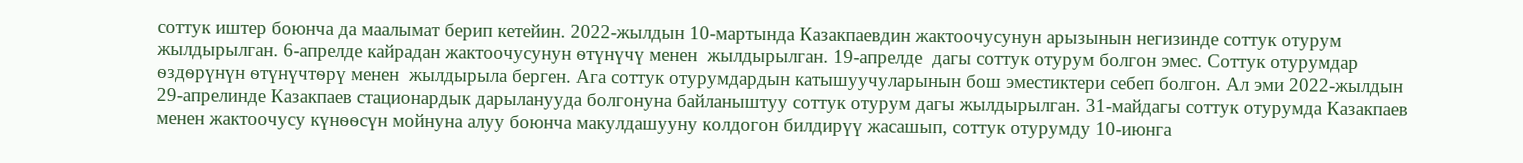соттук иштер боюнча да маалымат берип кетейин. 2022-жылдын 10-мартында Казакпаевдин жактоочусунун арызынын негизинде соттук отурум жылдырылган. 6-апрелде кайрадан жактоочусунун ѳтүнүчү менен  жылдырылган. 19-апрелде  дагы соттук отурум болгон эмес. Соттук отурумдар ѳздѳрүнүн ѳтүнүчтѳрү менен  жылдырыла берген. Ага соттук отурумдардын катышуучуларынын бош эместиктери себеп болгон. Ал эми 2022-жылдын 29-апрелинде Казакпаев стационардык дарыланууда болгонуна байланыштуу соттук отурум дагы жылдырылган. 31-майдагы соттук отурумда Казакпаев менен жактоочусу күнѳѳсүн мойнуна алуу боюнча макулдашууну колдогон билдирүү жасашып, соттук отурумду 10-июнга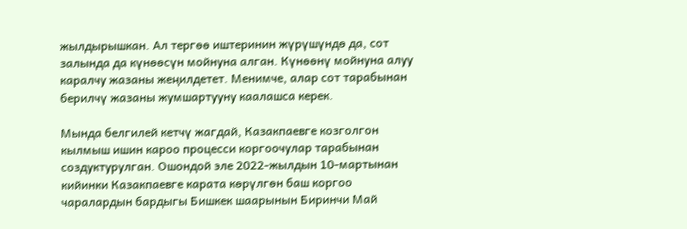жылдырышкан. Ал тергѳѳ иштеринин жүрүшүндѳ да, сот залында да күнѳѳсүн мойнуна алган. Күнѳѳнү мойнуна алуу каралчу жазаны жеңилдетет. Менимче, алар сот тарабынан берилчү жазаны жумшартууну каалашса керек.

Мында белгилей кетчү жагдай, Казакпаевге козголгон кылмыш ишин кароо процесси коргоочулар тарабынан создуктурулган. Ошондой эле 2022-жылдын 10-мартынан кийинки Казакпаевге карата кѳрүлгѳн баш коргоо чаралардын бардыгы Бишкек шаарынын Биринчи Май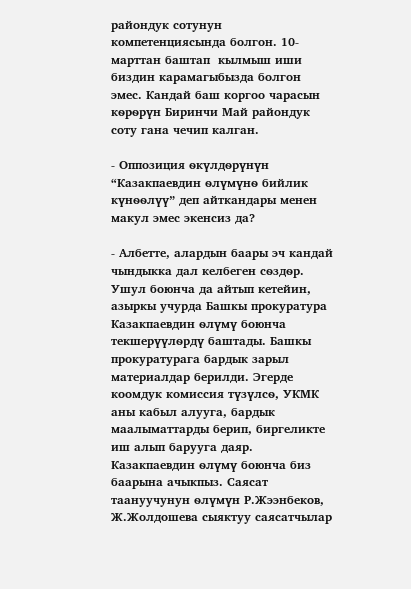райондук сотунун компетенциясында болгон. 10-марттан баштап  кылмыш иши биздин карамагыбызда болгон эмес. Кандай баш коргоо чарасын кѳрѳрүн Биринчи Май райондук соту гана чечип калган.

- Оппозиция ѳкүлдѳрүнүн “Казакпаевдин ѳлүмүнѳ бийлик күнѳѳлүү” деп айткандары менен макул эмес экенсиз да?

- Албетте, алардын баары эч кандай чындыкка дал келбеген сѳздѳр. Ушул боюнча да айтып кетейин, азыркы учурда Башкы прокуратура Казакпаевдин ѳлүмү боюнча текшерүүлѳрдү баштады. Башкы прокуратурага бардык зарыл материалдар берилди. Эгерде коомдук комиссия түзүлсѳ, УКМК аны кабыл алууга, бардык маалыматтарды берип, биргеликте иш алып барууга даяр. Казакпаевдин ѳлүмү боюнча биз баарына ачыкпыз. Саясат таануучунун ѳлүмүн Р.Жээнбеков, Ж.Жолдошева сыяктуу саясатчылар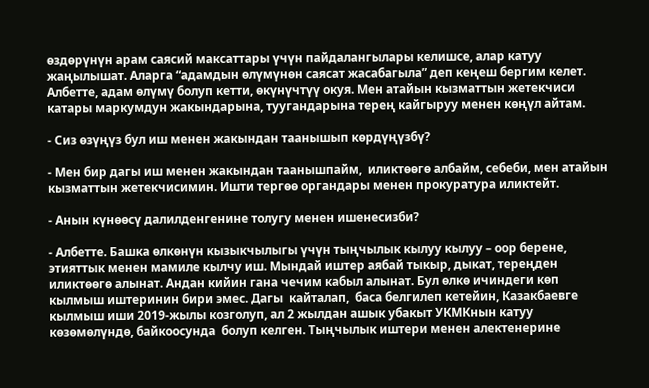ѳздѳрүнүн арам саясий максаттары үчүн пайдалангылары келишсе, алар катуу жаңылышат. Аларга “адамдын ѳлүмүнѳн саясат жасабагыла” деп кеңеш бергим келет. Албетте, адам ѳлүмү болуп кетти, ѳкүнүчтүү окуя. Мен атайын кызматтын жетекчиси катары маркумдун жакындарына, туугандарына терең кайгыруу менен кѳңүл айтам.

- Сиз ѳзүңүз бул иш менен жакындан таанышып кѳрдүңүзбү?

- Мен бир дагы иш менен жакындан таанышпайм,  иликтѳѳгѳ албайм, себеби, мен атайын кызматтын жетекчисимин. Ишти тергѳѳ органдары менен прокуратура иликтейт.

- Анын күнѳѳсү далилденгенине толугу менен ишенесизби?

- Албетте. Башка ѳлкѳнүн кызыкчылыгы үчүн тыңчылык кылуу кылуу – оор берене, этияттык менен мамиле кылчу иш. Мындай иштер аябай тыкыр, дыкат, тереңден иликтѳѳгѳ алынат. Андан кийин гана чечим кабыл алынат. Бул ѳлкѳ ичиндеги кѳп кылмыш иштеринин бири эмес. Дагы  кайталап,  баса белгилеп кетейин, Казакбаевге кылмыш иши 2019-жылы козголуп, ал 2 жылдан ашык убакыт УКМКнын катуу кѳзѳмѳлүндѳ, байкоосунда  болуп келген. Тыңчылык иштери менен алектенерине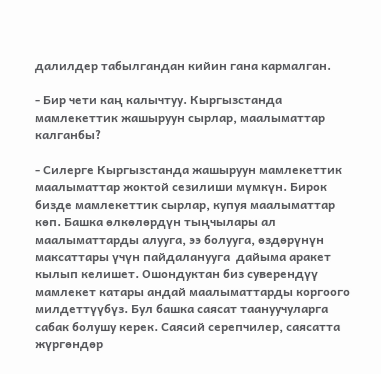далилдер табылгандан кийин гана кармалган.

- Бир чети каң калычтуу. Кыргызстанда мамлекеттик жашыруун сырлар, маалыматтар калганбы?

- Силерге Кыргызстанда жашыруун мамлекеттик маалыматтар жоктой сезилиши мүмкүн. Бирок бизде мамлекеттик сырлар, купуя маалыматтар кѳп. Башка ѳлкѳлѳрдүн тыңчылары ал маалыматтарды алууга, ээ болууга, ѳздѳрүнүн максаттары үчүн пайдаланууга  дайыма аракет кылып келишет. Ошондуктан биз суверендүү мамлекет катары андай маалыматтарды коргоого милдеттүүбүз. Бул башка саясат таануучуларга сабак болушу керек. Саясий серепчилер, саясатта жүргѳндѳр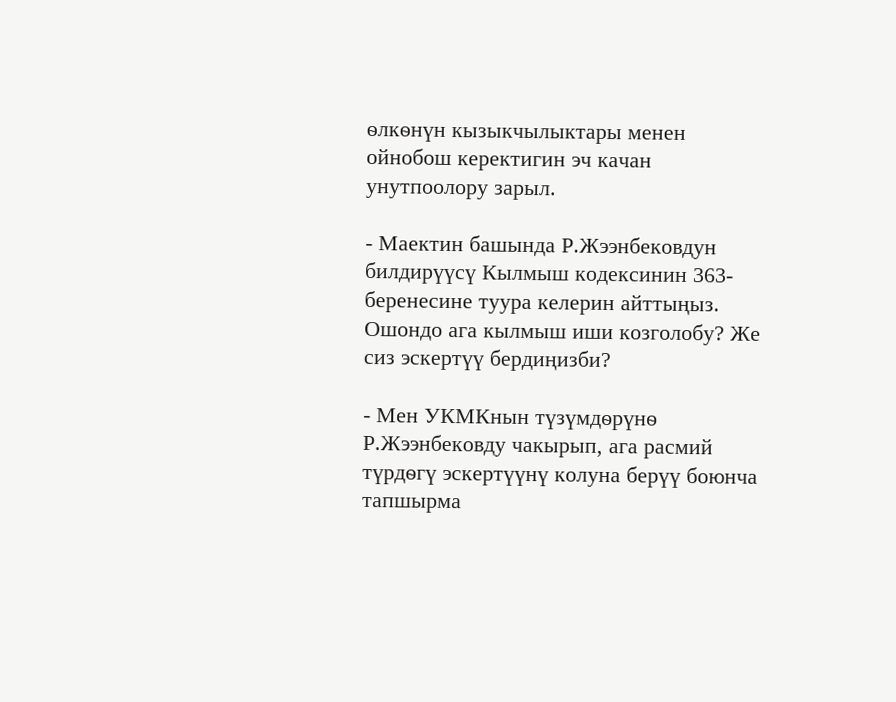ѳлкѳнүн кызыкчылыктары менен ойнобош керектигин эч качан унутпоолору зарыл.

- Маектин башында Р.Жээнбековдун билдирүүсү Кылмыш кодексинин 363-беренесине туура келерин айттыңыз. Ошондо ага кылмыш иши козголобу? Же сиз эскертүү бердиңизби?

- Мен УКМКнын түзүмдѳрүнѳ Р.Жээнбековду чакырып, ага расмий түрдѳгү эскертүүнү колуна берүү боюнча тапшырма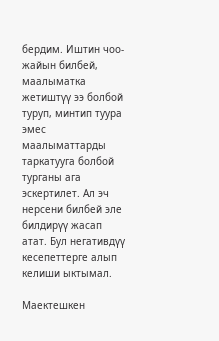бердим. Иштин чоо-жайын билбей, маалыматка жетиштүү ээ болбой туруп, минтип туура эмес маалыматтарды таркатууга болбой турганы ага эскертилет. Ал эч нерсени билбей эле билдирүү жасап атат. Бул негативдүү кесепеттерге алып келиши ыктымал.

Маектешкен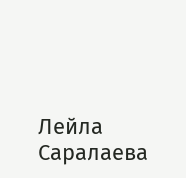Лейла Саралаева